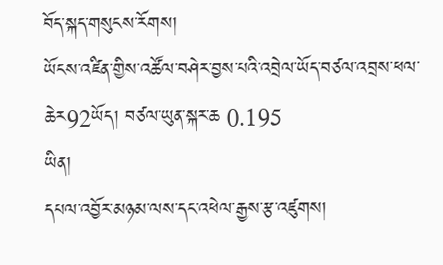བོད་སྐད་གསུངས་རོགས།
ཡོངས་འཛིན་གྱིས་འཚོལ་བཤེར་བྱས་པའི་འབྲེལ་ཡོད་བཙལ་འབྲས་ཕལ་ཆེར92ཡོད། བཙལ་ཡུན་སྐར་ཆ 0.195
ཡིན།
དཔལ་འབྱོར་མཉམ་ལས་དང་འཕེལ་རྒྱས་རྩ་འཛུགས།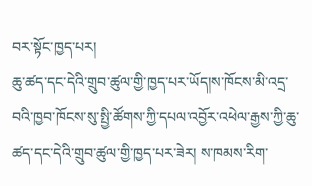བར་སྟོང་ཁྱད་པར།
ཆུ་ཚད་དང་དེའི་གྲུབ་ཚུལ་གྱི་ཁྱད་པར་ཡོད།ས་ཁོངས་མི་འདྲ་བའི་ཁྱབ་ཁོངས་སུ་སྤྱི་ཚོགས་ཀྱི་དཔལ་འབྱོར་འཕེལ་རྒྱས་ཀྱི་ཆུ་ཚད་དང་དེའི་གྲུབ་ཚུལ་གྱི་ཁྱད་པར་ཟེར། ས་ཁམས་རིག་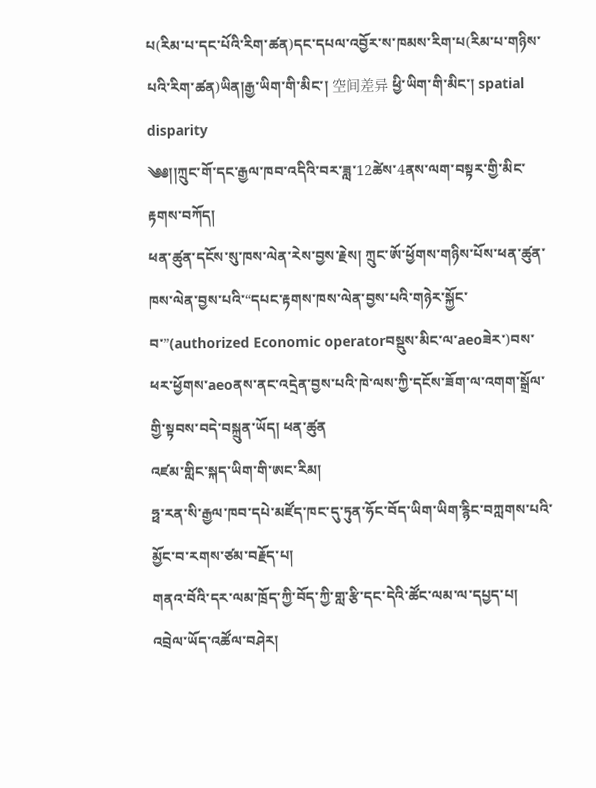པ(རིམ་པ་དང་པོའི་རིག་ཚན)དང་དཔལ་འབྱོར་ས་ཁམས་རིག་པ(རིམ་པ་གཉིས་པའི་རིག་ཚན)ཡིན།རྒྱ་ཡིག་གི་མིང་། 空间差异 ཕྱི་ཡིག་གི་མིང་། spatial disparity
༄༅།།ཀྲུང་གོ་དང་རྒྱལ་ཁབ་འདིའི་བར་ཟླ་12ཚེས་4ནས་ལག་བསྟར་གྱི་མིང་རྟགས་བཀོད།
ཕན་ཚུན་དངོས་སུ་ཁས་ལེན་རེས་བྱས་རྗེས། ཀྲུང་ཨོ་ཕྱོགས་གཉིས་པོས་ཕན་ཚུན་ཁས་ལེན་བྱས་པའི་“དཔང་རྟགས་ཁས་ལེན་བྱས་པའི་གཉེར་སྐྱོང་བ་”(authorized Economic operatorབསྡུས་མིང་ལ་aeoཟེར་)བས་ཕར་ཕྱོགས་aeoནས་ནང་འདྲེན་བྱས་པའི་ཁེ་ལས་ཀྱི་དངོས་ཟོག་ལ་འགག་སྒྲོལ་གྱི་སྟབས་བདེ་བསྐྲུན་ཡོད། ཕན་ཚུན
འཛམ་གླིང་སྐད་ཡིག་གི་ཨང་རིམ།
ཧྥ་རན་སི་རྒྱལ་ཁབ་དཔེ་མཛོད་ཁང་དུ་ཏུན་ཧོང་བོད་ཡིག་ཡིག་རྙིང་བཀླགས་པའི་མྱོང་བ་རགས་ཙམ་བརྗོད་པ།
གནའ་བོའི་དར་ལམ་ཁྲོད་ཀྱི་བོད་ཀྱི་གླ་རྩི་དང་དེའི་ཚོང་ལམ་ལ་དཔྱད་པ།
འབྲེལ་ཡོད་འཚོལ་བཤེར།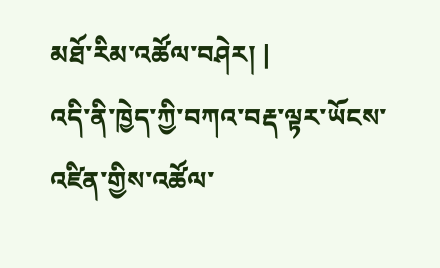མཐོ་རིམ་འཚོལ་བཤེར། |
འདི་ནི་ཁྱེད་ཀྱི་བཀའ་བརྡ་ལྟར་ཡོངས་འཛིན་གྱིས་འཚོལ་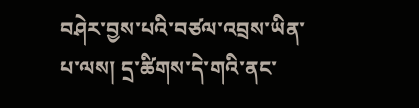བཤེར་བྱས་པའི་བཙལ་འབྲས་ཡིན་པ་ལས། དྲ་ཚིགས་དེ་གའི་ནང་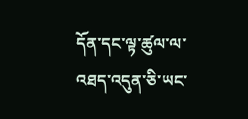དོན་དང་ལྟ་ཚུལ་ལ་འཐད་འདུན་ཅི་ཡང་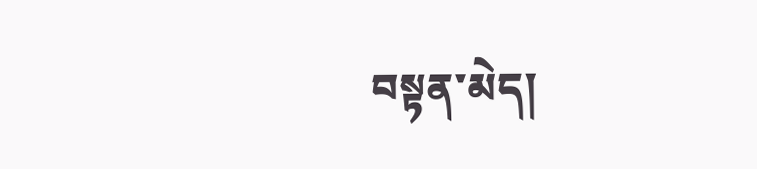བསྟན་མེད།